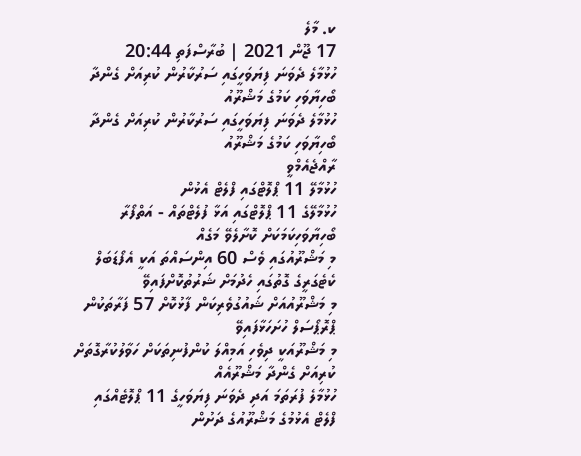ކ. މާލެ
17 ޖޫން 2021 | ބުރާސްފަތި 20:44
ހުޅުމާލެ ދެވަނަ ފިޔަވަހީގައި ސަރުކާރުން ކުރިއަށް ގެންދާ ބޯހިޔާވަހި ކަމުގެ މަޝްރޫއު
ހުޅުމާލެ ދެވަނަ ފިޔަވަހީގައި ސަރުކާރުން ކުރިއަށް ގެންދާ ބޯހިޔާވަހި ކަމުގެ މަޝްރޫއު
ރާއްޖެއެމްވީ
ހުޅުމާލޭ 11 ޕްލޮޓްގައި ފްލެޓް އެޅުން
ހުޅުމާލޭގެ 11 ޕްލޮޓްގައި އަޅާ ފުލެޓްތައް - އަތްފޯރާ ބޯހިޔާވަހިކަމަކަށް ކޮށާލެވޭ މަގެއް
މި މަޝްރޫއުގައި ވެސް 60 އިންސައްތަ އަކީ އެފޯޑަބަލް ކެޓެގަރީގެ ގޮތުގައި ހެދުމަށް ޝަރުތުކޮށްފައިވޭ
މި މަޝްރޫއުއަށް ޝައުގުވެރިކަން ފާޅުކޮށް 57 ފަރާތަކުން ޕްރޮޕޯސަލް ހުށަހަޅާފައިވޭ
މި މަޝްރޫއަކީ ދިވެހި އަމިއްލަ ކުންފުނިތަކަށް ހަވާލުކުރާގޮތަށް ކުރިއަށް ގެންދާ މަޝްރޫއެއް
ހުޅުމާލެ ފުރަތަމަ އަދި ދެވަނަ ފިޔަވަހީގެ 11 ޕްލޮޓެއްގައި ފްލެޓް އެޅުމުގެ މަޝްރޫއުގެ ދަށުން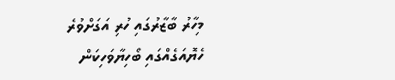މިހާރު ބާޒާރުގައި ހުރި އަގަށްވުރެ ހެޔޮއަގެއްގައި ބޯހިޔާވަހިކަން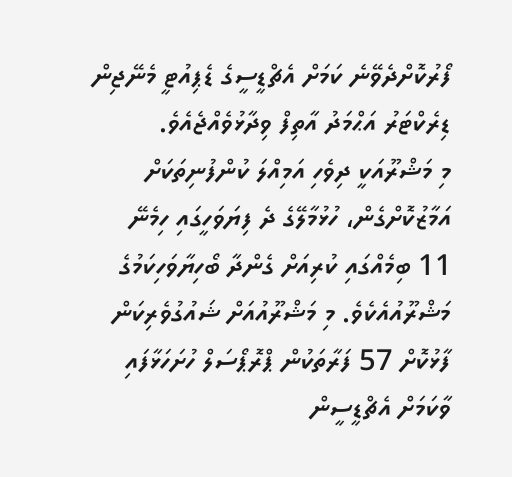ފޯރުކޮށްދެވޭނެ ކަމަށް އެޗްޑީސީގެ ޑެޕިއުޓީ މެނޭޖިން ޑިރެކްޓަރު އަޙްމަދު އާތިފް ވިދާޅުވެއްޖެއެވެ.
މި މަޝްރޫއަކީ ދިވެހި އަމިއްލަ ކުންފުނިތަކަށް އަމާޒުކޮށްގެން، ހުޅުމާލޭގެ ދެ ފިޔަވަހީގައި ހިމެނޭ 11 ބިމެއްގައި ކުރިއަށް ގެންދާ ބޯހިޔާވަހިކަމުގެ މަޝްރޫއުއެކެވެ. މި މަޝްރޫއުއަށް ޝައުގުވެރިކަން ފާޅުކޮށް 57 ފަރާތަކުން ޕްރޮޕޯސަލް ހުށަހަޅާފައި ވާކަމަށް އެޗްޑީސީން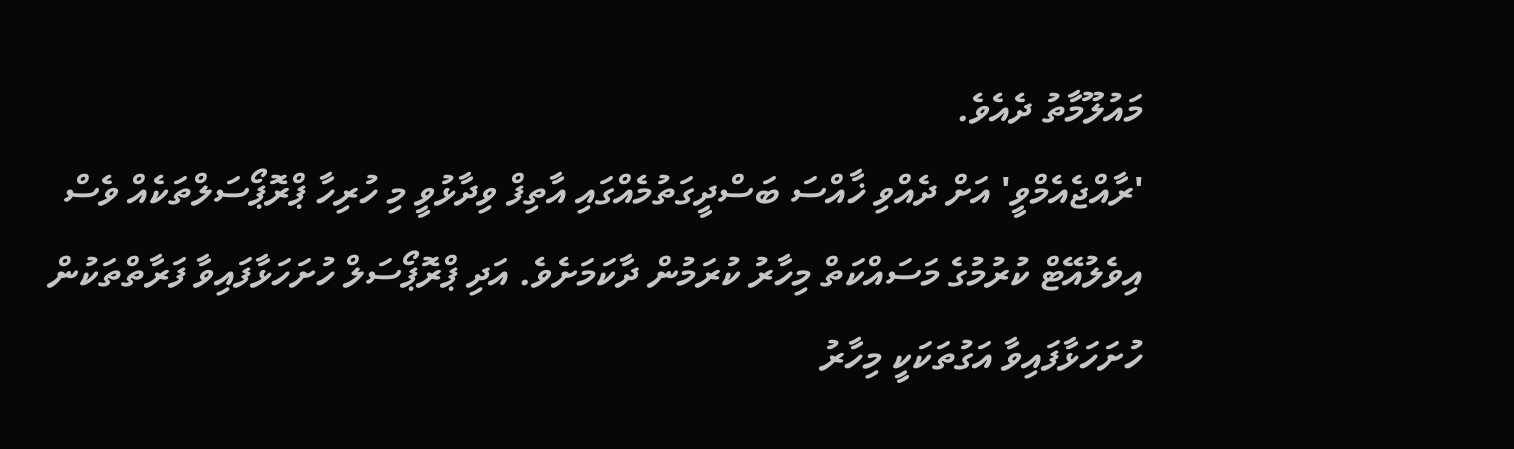މައުލޫމާތު ދެއެވެ.
'ރާއްޖެއެމްވީ' އަށް ދެއްވި ޚާއްސަ ބަސްދީގަތުމެއްގައި އާތިފް ވިދާޅުވީ މި ހުރިހާ ޕްރޮޕޯސަލްތަކެއް ވެސް އިވެލުއޭޓް ކުރުމުގެ މަސައްކަތް މިހާރު ކުރަމުން ދާކަމަށެވެ. އަދި ޕްރޮޕޯސަލް ހުށަހަޅާފައިވާ ފަރާތްތަކުން ހުށަހަޅާފައިވާ އަގުތަކަކީ މިހާރު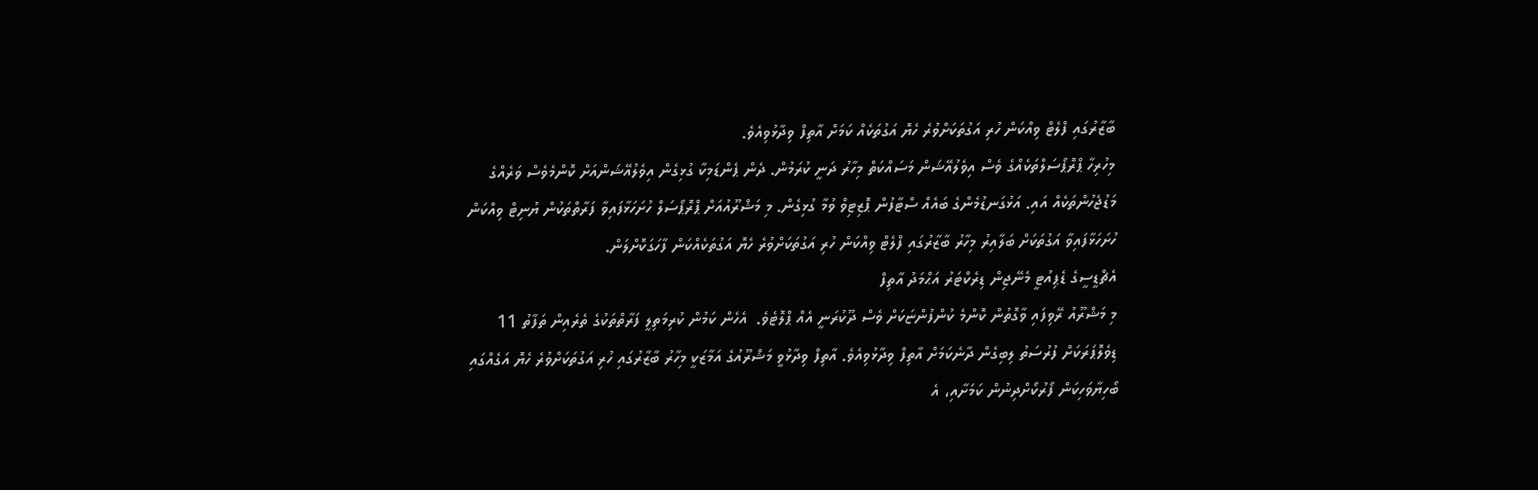ބާޒާރުގައި ފްލެޓް ވިއްކަން ހުރި އަގުތަކަށްވުރެ ހެޔޮ އަގުތަކެއް ކަމަށް އާތިފް ވިދާޅުވިއެވެ.
މިހުރިހާ ޕްރޮޕޯސަލްތަކެއްގެ ވެސް އިވެލުއޭޝަން މަސައްކަތް މިހާރު ދަނީ ކުރަމުން. ދެން ޕެންޑަމިކާ ގުޅިގެން އިވެލުއޭޝަންއަށް ކޮންމެވެސް ވަރެއްގެ މަޑުޖެހުންތަކެއް އައި. އަޅުގަނޑުމެންގެ ބައެއް ސްޓާފުން ޕޮޒިޓިވް ވުމާ ގުޅިގެން. މި މަޝްރޫއުއަށް ޕްރޮޕޯސަލް ހުށަހަޅާފައިވާ ފަރާތްތަކުން ޔުނިޓް ވިއްކަން ހުށަހަޅާފައިވާ އަގުތަކަށް ބަލާއިރު މިހާރު ބާޒާރުގައި ފްލެޓް ވިއްކަން ހުރި އަގުތަކަށްވުރެ ހެޔޮ އަގުތަކެއްކަން ފާހަގަކޮށްލަން.
އެޗްޑީސީގެ ޑެޕިއުޓީ މެނޭޖިން ޑިރެކްޓަރު އަޙްމަދު އާތިފް
މި މަޝްރޫއު ރޭވިފައި ވާގޮތުން ކޮންމެ ކުންފުންޏަކަށް ވެސް ދޫކުރަނީ އެއް ޕްލޮޓެވެ.  އެހެން ކަމުން ކުރިމަތިލީ ފަރާތްތަކުގެ ތެރެއިން ތަފާތު 11 ޑިވެލޮޕަރަކަށް ފުރުސަތު ލިބިގެން ދާނެކަމަށް އާތިފް ވިދާޅުވިއެވެ. އާތިފް ވިދާޅުވީ މަޝްރޫއުގެ އަމާޒަކީ މިހާރު ބާޒާރުގައި ހުރި އަގުތަކަށްވުރެ ހެޔޮ އަގެއްގައި ބޯހިޔާވަހިކަން ފޯރުކޯށްދިނުން ކަމަށާއި، އެ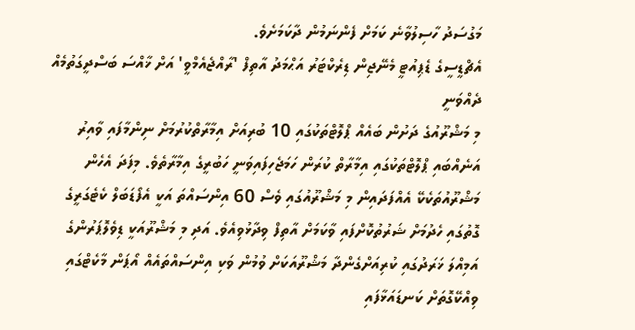މަގުސަދު ހާސިލުވާނެ ކަމަށް ފެންނަމުން ދާކަމަށެވެ.
އެޗްޑީސީގެ ޑެޕިއުޓީ މެނޭޖިން ޑިރެކްޓަރު އަޙްމަދު އާތިފް 'ރާއްޖެއެމްވީ' އަށް ޚާއްސަ ބަސްދީގަތުމެއް ދެއްވަނީ
މި މަޝްރޫއުގެ ދަށުން ބައެއް ޕްލޮޓްތަކުގައި 10 ބުރިއަށް އިމާރާތްކުރުމަށް ނިންމާފައި ވާއިރު އަނެއްބައި ޕްލޮޓްތަކުގައި އިމާރާތް ކުރަން ހަމަޖެހިފައިވަނީ ހަބުރީގެ އިމާރާތެވެ. މިފަދަ އެހެން މަޝްރޫއުތަކެކޭ އެއްފަދައިން މި މަޝްރޫއުގައި ވެސް 60 އިންސައްތަ އަކީ އެފޯޑަބަލް ކެޓެގަރީގެ ގޮތުގައި ހެދުމަށް ޝަރުތުކޮށްފައި ވާކަމަށް އާތިފް ވިދާޅުވިއެވެ. އަދި މި މަޝްރޫއަކީ ޑިވެލޮޕަރުންގެ އަމިއްލަ ޚަރަދުގައި ކުރިއަށްގެންދާ މަޝްރޫއަކަށް ވުމުން ވަކި އިންސައްތައެއް އޯޕަން މާކެޓްގައި ވިއްކޭގޮތަށް ކަނޑައަޅާފައި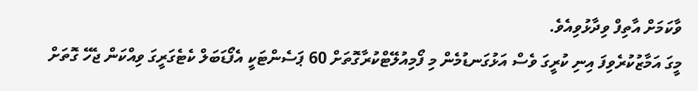ވާކަމަށް އާތިފް ވިދާޅުވިއެވެ.
މީގަ އަމާޒުކުރެވިފަ އިނި ކުރީގަ ވެސް އަޅުގަނޑުމެން މި ފޯމިއުލޭޓްކުރާގޮތަށް 60 ޕަސެންޓަކީ އެފޯޑަބަލް ކެޓެގަރީގަ ވިއްކަން ޖެހޭ ގޮތަށް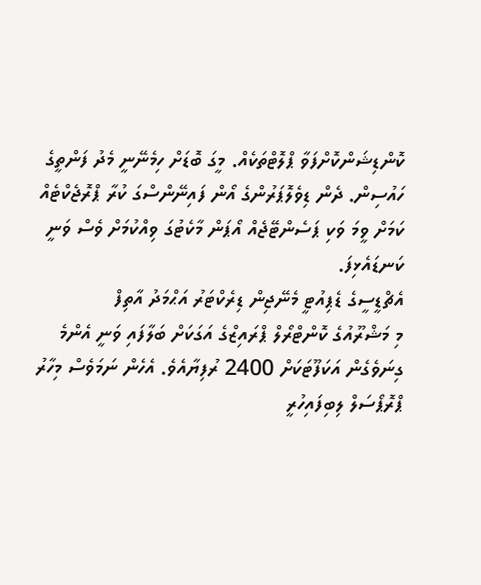ކޮންޑިޝަންކޮށްފަވާ ޕްލޮޓްތަކެއް. މީގަ ބޮޑަށް ހިމެނޭނީ މެދު ފަންތީގެ ހައުސިން. ދެން ޑިވެލޮޕަރުންގެ އޯން ފައިނޭންސްގަ ކުރާ ޕްރޮޖެކްޓެއް ކަމަށް ވީމަ ވަކި ޕަސެންޓޭޖެއް އޯޕަން މާކެޓުގަ ވިއްކުމަށް ވެސް ވަނީ ކަނޑައެޅިފަ.
އެޗްޑީސީގެ ޑެޕިއުޓީ މެނޭޖިން ޑިރެކްޓަރު އަޙްމަދު އާތިފް
މި މަޝްރޫއުގެ ކޮންޓްރޯލް ޕްރައިޒްގެ އަގަކަށް ބަލާފައި ވަނީ އެންމެ ގިނަވެގެން އަކަފޫޓަކަށް 2400 ރުފިޔާއެވެ. އެހެން ނަމަވެސް މިހާރު ޕްރޮޕޯސަލް ލިބިފައިހުރީ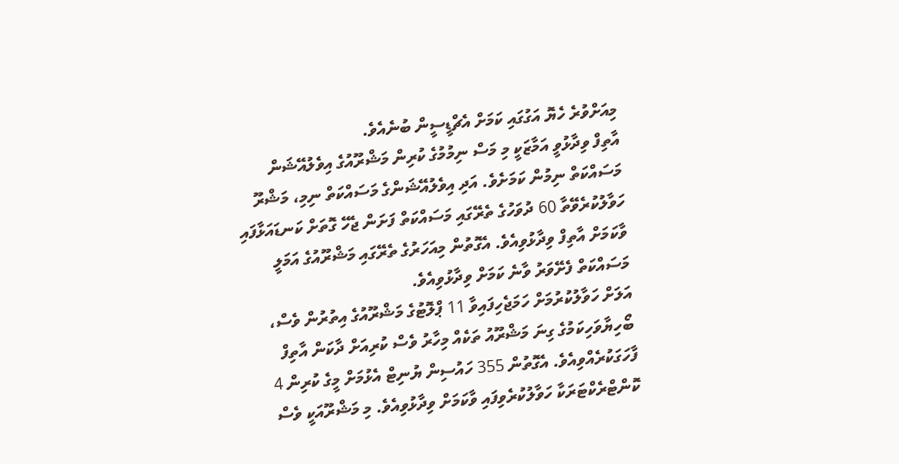މިއަށްވުރެ ހެޔޮ އަގުގައި ކަމަށް އެޗްޑީސީން ބުނެއެވެ.
އާތިފް ވިދާޅުވީ އަމާޒަކީ މި މަސް ނިމުމުގެ ކުރިން މަޝްރޫއުގެ އިވެލުއޭޝަން މަސައްކަތް ނިމުން ކަމަށެވެ. އަދި އިވެލުއޭޝަންގެ މަސައްކަތް ނިމި، މަޝްރޫ ހަވާލުކުރެވޭތާ 60 ދުވަހުގެ ތެރޭގައި މަސައްކަތް ފަށަން ޖެހޭ ގޮތަށް ކަނޑައަޅާފައި ވާކަމަށް އާތިފް ވިދާޅުވިއެވެ. އެގޮތުން މިއަހަރުގެ ތެރޭގައި މަޝްރޫއުގެ އަމަލީ މަސައްކަތް ފެށޭވަރު ވާނެ ކަމަށް ވިދާޅުވިއެވެ.
އަލަށް ހަވާލުކުރުމަށް ހަމަޖެހިފައިވާ 11 ޕްލޮޓުގެ މަޝްރޫއުގެ އިތުރުން ވެސް، ބޯހިޔާވަހިކަމުގެ ގިނަ މަޝްރޫއު ތަކެއް މިހާރު ވެސް ކުރިއަށް ދާކަން އާތިފް ފާހަގަކުރެއްވިއެވެ. އެގޮތުން 355 ހައުސިން ޔުނިޓް އެޅުމަށް މީގެ ކުރިން 4 ކޮންޓްރެކްޓަރަކާ ހަވާލުކުރެވިފައި ވާކަމަށް ވިދާޅުވިއެވެ. މި މަޝްރޫއަކީ ވެސް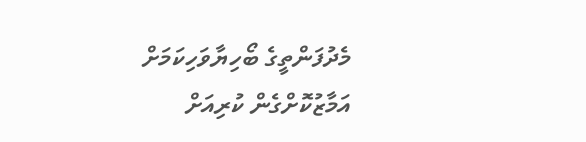މެދުފަންތީގެ ބޯހިޔާވަހިކަމަށް އަމާޒުކޮށްގެން ކުރިއަށް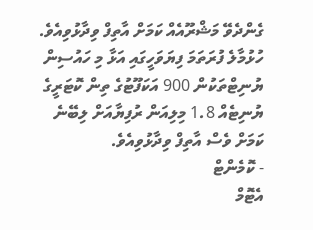ގެންދެވޭ މަޝްރޫއެއް ކަމަށް އާތިފް ވިދާޅުވިއެވެ. ހުޅުމާލެ ފުރަތަމަ ފިޔަވަހީގައި އަޅާ މި ހައުސިން ޔުނިޓްތަކުން 900 އަކަފޫޓުގެ ތިން ކޮޓަރީގެ ޔުނިޓެއް 1.8 މިލިއަން ރުފިޔާއަށް ލިބޭނެ ކަމަށް ވެސް އާތިފް ވިދާޅުވިއެވެ.
- ކޮމެންޓް
އެޓޮމް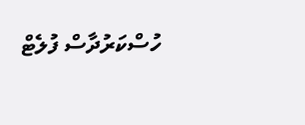ހުސްކަރުދާސް ފުލެޓް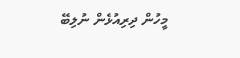މީހުން ދިރިއުޅެން ނުލިބޭ